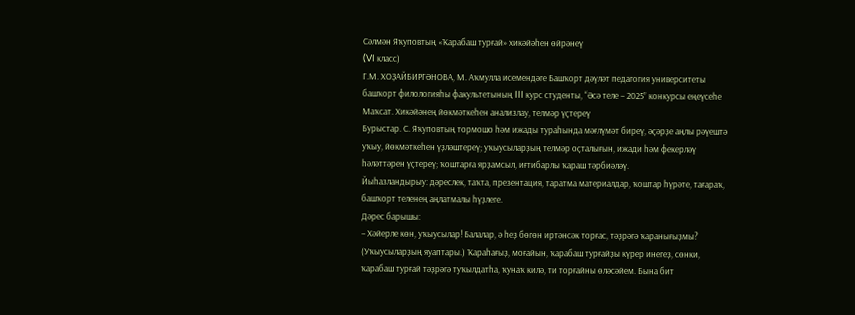Сәлмән Яҡуповтың «Ҡарабаш турғай» хикәйәһен өйрәнеү
(VI класс)
Г.М. ХОҘАЙБИРГӘНОВА, М. Аҡмулла исемендәге Башҡорт дәүләт педагогия университеты башҡорт филологияһы факультетының III курс студенты, “Әсә теле – 2025” конкурсы еңеүсеһе
Маҡсат. Хикәйәнең йөкмәткеһен анализлау, телмәр үҫтереү
Бурыстар. С. Яҡуповтың тормошо һәм ижады тураһында мәғлүмәт биреү, әҫәрҙе аңлы рәүештә уҡыу, йөкмәткеһен үҙләштереү; уҡыусыларҙың телмәр оҫталығын, ижади һәм фекерләү һәләттәрен үҫтереү; ҡоштарға ярҙамсыл, иғтибарлы ҡараш тәрбиәләү.
Йыһазландырыу: дәреслек, таҡта, презентация, таратма материалдар, ҡоштар һүрәте, тағараҡ, башҡорт теленең аңлатмалы һүҙлеге.
Дәрес барышы:
– Хәйерле көн, уҡыусылар! Балалар, ә һеҙ бөгөн иртәнсәк торғас, тәҙрәгә ҡаранығыҙмы? (Уҡыусыларҙың яуаптары.) Ҡараһағыҙ, моғайын, ҡарабаш турғайҙы күрер инегеҙ, сөнки, ҡарабаш турғай тәҙрәгә туҡылдатһа, ҡунаҡ килә, ти торғайны өләсәйем. Бына бит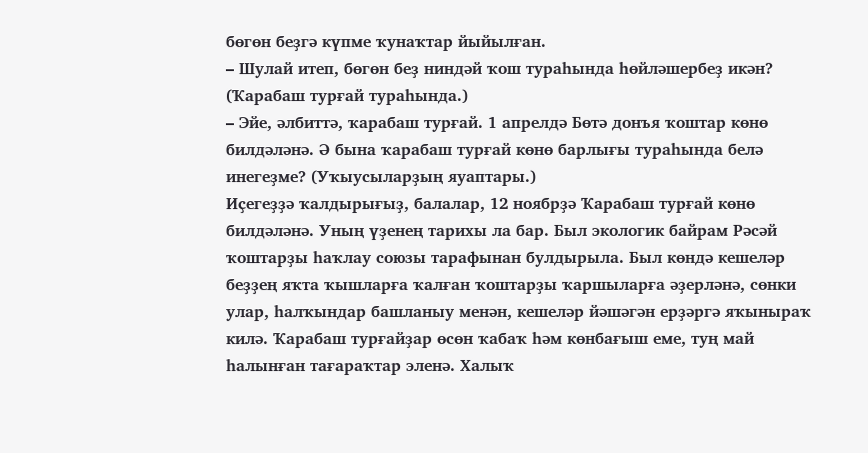бөгөн беҙгә күпме ҡунаҡтар йыйылған.
– Шулай итеп, бөгөн беҙ ниндәй ҡош тураһында һөйләшербеҙ икән? (Ҡарабаш турғай тураһында.)
– Эйе, әлбиттә, ҡарабаш турғай. 1 апрелдә Бөтә донъя ҡоштар көнө билдәләнә. Ә бына ҡарабаш турғай көнө барлығы тураһында белә инегеҙме? (Уҡыусыларҙың яуаптары.)
Иҫегеҙҙә ҡалдырығыҙ, балалар, 12 ноябрҙә Ҡарабаш турғай көнө билдәләнә. Уның үҙенең тарихы ла бар. Был экологик байрам Рәсәй ҡоштарҙы һаҡлау союзы тарафынан булдырыла. Был көндә кешеләр беҙҙең яҡта ҡышларға ҡалған ҡоштарҙы ҡаршыларға әҙерләнә, сөнки улар, һалҡындар башланыу менән, кешеләр йәшәгән ерҙәргә яҡыныраҡ килә. Ҡарабаш турғайҙар өсөн ҡабаҡ һәм көнбағыш еме, туң май һалынған тағараҡтар эленә. Халыҡ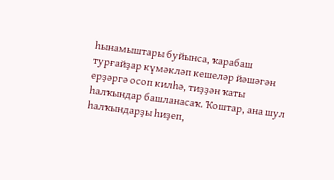һынамыштары буйынса, ҡарабаш турғайҙар күмәкләп кешеләр йәшәгән ерҙәргә осоп килһә, тиҙҙән ҡаты һалҡындар башланасаҡ. Ҡоштар, ана шул һалҡындарҙы һиҙеп,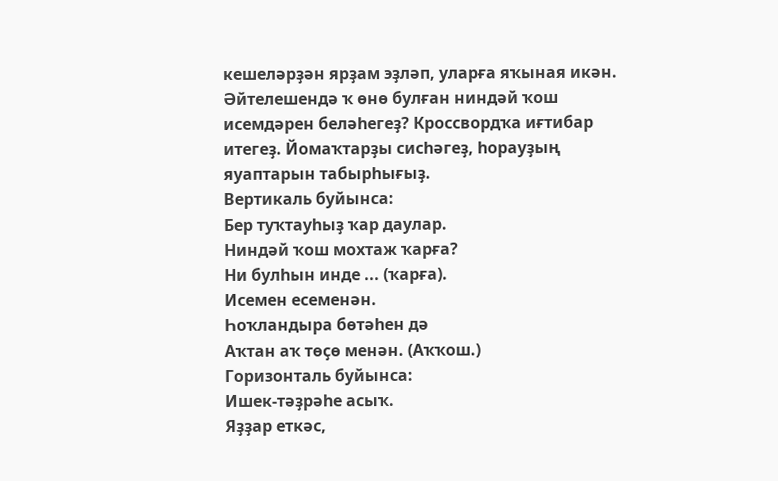кешеләрҙән ярҙам эҙләп, уларға яҡыная икән.
Әйтелешендә ҡ өнө булған ниндәй ҡош исемдәрен беләһегеҙ? Кроссвордҡа иғтибар итегеҙ. Йомаҡтарҙы сисһәгеҙ, һорауҙың яуаптарын табырһығыҙ.
Вертикаль буйынса:
Бер туҡтауһыҙ ҡар даулар.
Ниндәй ҡош мохтаж ҡарға?
Ни булһын инде ... (ҡарға).
Исемен есеменән.
Һоҡландыра бөтәһен дә
Аҡтан аҡ төҫө менән. (Аҡҡош.)
Горизонталь буйынса:
Ишек-тәҙрәһе асыҡ.
Яҙҙар еткәс,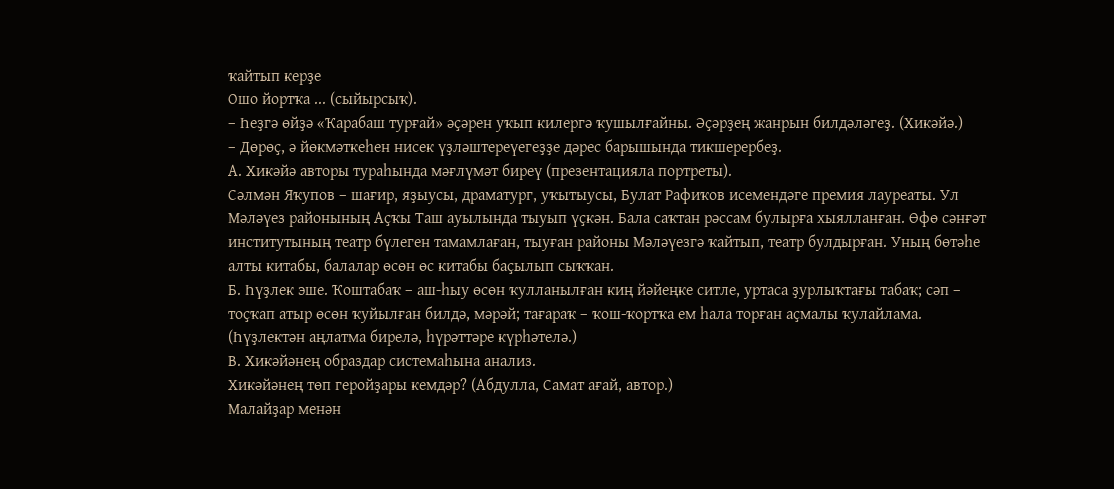ҡайтып керҙе
Ошо йортҡа ... (сыйырсыҡ).
– Һеҙгә өйҙә «Ҡарабаш турғай» әҫәрен уҡып килергә ҡушылғайны. Әҫәрҙең жанрын билдәләгеҙ. (Хикәйә.)
– Дөрөҫ, ә йөкмәткеһен нисек үҙләштереүегеҙҙе дәрес барышында тикшерербеҙ.
А. Хикәйә авторы тураһында мәғлүмәт биреү (презентацияла портреты).
Сәлмән Яҡупов – шағир, яҙыусы, драматург, уҡытыусы, Булат Рафиҡов исемендәге премия лауреаты. Ул Мәләүез районының Аҫҡы Таш ауылында тыуып үҫкән. Бала саҡтан рәссам булырға хыялланған. Өфө сәнғәт институтының театр бүлеген тамамлаған, тыуған районы Мәләүезгә ҡайтып, театр булдырған. Уның бөтәһе алты китабы, балалар өсөн өс китабы баҫылып сыҡҡан.
Б. Һүҙлек эше. Ҡоштабаҡ – аш-һыу өсөн ҡулланылған киң йәйеңке ситле, уртаса ҙурлыҡтағы табаҡ; сәп – тоҫҡап атыр өсөн ҡуйылған билдә, мәрәй; тағараҡ – ҡош-ҡортҡа ем һала торған аҫмалы ҡулайлама. (Һүҙлектән аңлатма бирелә, һүрәттәре күрһәтелә.)
В. Хикәйәнең образдар системаһына анализ.
Хикәйәнең төп геройҙары кемдәр? (Абдулла, Самат ағай, автор.)
Малайҙар менән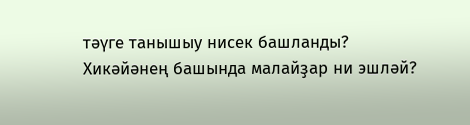тәүге танышыу нисек башланды? Хикәйәнең башында малайҙар ни эшләй?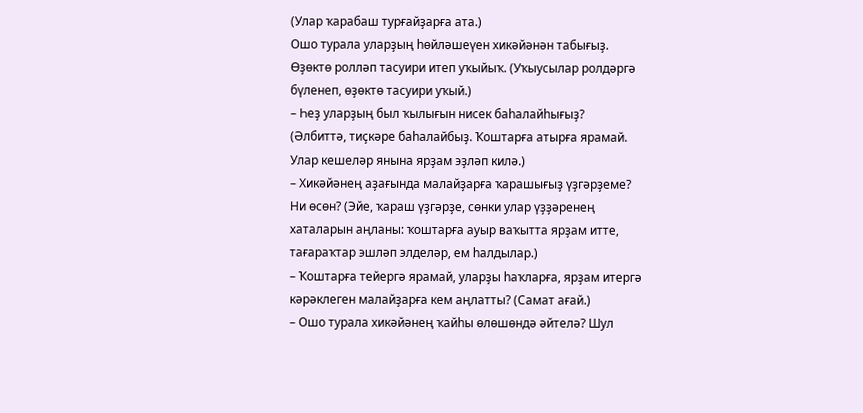(Улар ҡарабаш турғайҙарға ата.)
Ошо турала уларҙың һөйләшеүен хикәйәнән табығыҙ. Өҙөктө ролләп тасуири итеп уҡыйыҡ. (Уҡыусылар ролдәргә бүленеп, өҙөктө тасуири уҡый.)
– Һеҙ уларҙың был ҡылығын нисек баһалайһығыҙ? (Әлбиттә, тиҫкәре баһалайбыҙ. Ҡоштарға атырға ярамай. Улар кешеләр янына ярҙам эҙләп килә.)
– Хикәйәнең аҙағында малайҙарға ҡарашығыҙ үҙгәрҙеме? Ни өсөн? (Эйе, ҡараш үҙгәрҙе, сөнки улар үҙҙәренең хаталарын аңланы: ҡоштарға ауыр ваҡытта ярҙам итте, тағараҡтар эшләп элделәр, ем һалдылар.)
– Ҡоштарға тейергә ярамай, уларҙы һаҡларға, ярҙам итергә кәрәклеген малайҙарға кем аңлатты? (Самат ағай.)
– Ошо турала хикәйәнең ҡайһы өлөшөндә әйтелә? Шул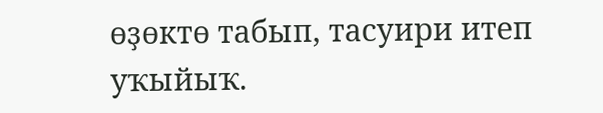өҙөктө табып, тасуири итеп уҡыйыҡ.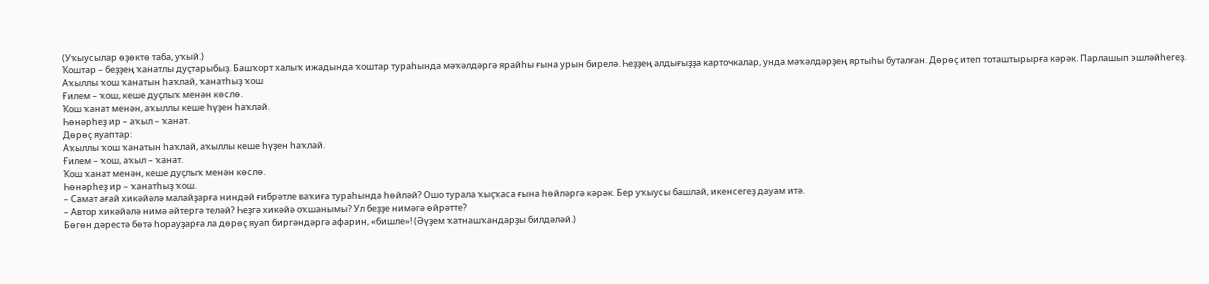(Уҡыусылар өҙөктө таба, уҡый.)
Ҡоштар – беҙҙең ҡанатлы дуҫтарыбыҙ. Башҡорт халыҡ ижадында ҡоштар тураһында мәҡәлдәргә ярайһы ғына урын бирелә. Һеҙҙең алдығыҙҙа карточкалар, унда мәҡәлдәрҙең яртыһы буталған. Дөрөҫ итеп тоташтырырға кәрәк. Парлашып эшләйһегеҙ.
Аҡыллы ҡош ҡанатын һаҡлай, ҡанатһыҙ ҡош
Ғилем – ҡош, кеше дуҫлыҡ менән көслө.
Ҡош ҡанат менән, аҡыллы кеше һүҙен һаҡлай.
Һөнәрһеҙ ир – аҡыл – ҡанат.
Дөрөҫ яуаптар:
Аҡыллы ҡош ҡанатын һаҡлай, аҡыллы кеше һүҙен һаҡлай.
Ғилем – ҡош, аҡыл – ҡанат.
Ҡош ҡанат менән, кеше дуҫлыҡ менән көслө.
Һөнәрһеҙ ир – ҡанатһыҙ ҡош.
– Самат ағай хикәйәлә малайҙарға ниндәй ғибрәтле ваҡиға тураһында һөйләй? Ошо турала ҡыҫҡаса ғына һөйләргә кәрәк. Бер уҡыусы башлай, икенсегеҙ дауам итә.
– Автор хикәйәлә нимә әйтергә теләй? Һеҙгә хикәйә оҡшанымы? Ул беҙҙе нимәгә өйрәтте?
Бөгөн дәрестә бөтә һорауҙарға ла дөрөҫ яуап биргәндәргә афарин, «бишле»! (Әүҙем ҡатнашҡандарҙы билдәләй.)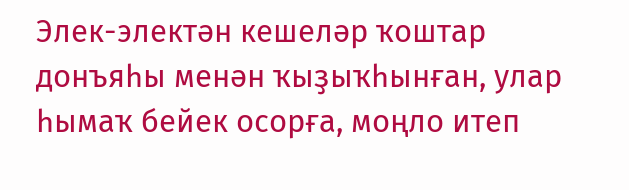Элек-электән кешеләр ҡоштар донъяһы менән ҡыҙыҡһынған, улар һымаҡ бейек осорға, моңло итеп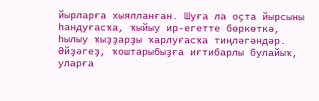йырларға хыялланған. Шуға ла оҫта йырсыны һандуғасҡа, ҡыйыу ир-егетте бөркөткә, һылыу ҡыҙҙарҙы ҡарлуғасҡа тиңләгәндәр. Әйҙәгеҙ, ҡоштарыбыҙға иғтибарлы булайыҡ, уларға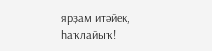ярҙам итәйек, һаҡлайыҡ!